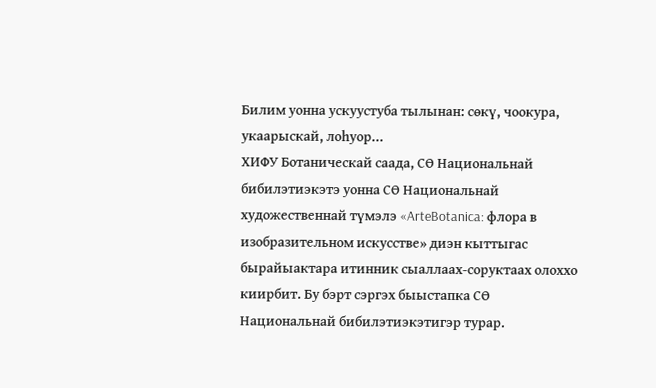Билим уонна ускуустуба тылынан: сөкү, чоокура, укаарыскай, лоһуор...
ХИФУ Ботаническай саада, СӨ Национальнай бибилэтиэкэтэ уонна СӨ Национальнай художественнай түмэлэ «ArteBotanica: флора в изобразительном искусстве» диэн кыттыгас бырайыактара итинник сыаллаах-соруктаах олоххо киирбит. Бу бэрт сэргэх быыстапка СӨ Национальнай бибилэтиэкэтигэр турар.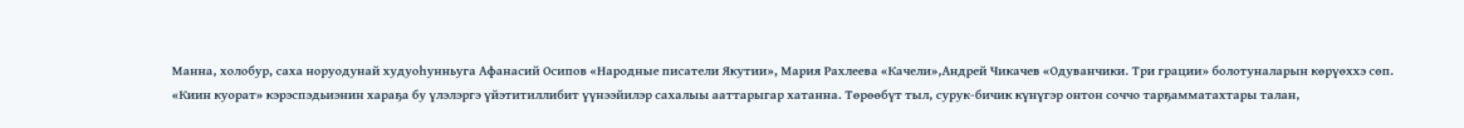Манна, холобур, саха норуодунай худуоһунньуга Афанасий Осипов «Народные писатели Якутии», Мария Рахлеева «Качели»,Андрей Чикачев «Одуванчики. Три грации» болотуналарын көрүөххэ сөп.
«Киин куорат» кэрэспэдьиэнин хараҕа бу үлэлэргэ үйэтитиллибит үүнээйилэр сахалыы ааттарыгар хатанна. Төрөөбүт тыл, сурук-бичик күнүгэр онтон соччо тарҕамматахтары талан,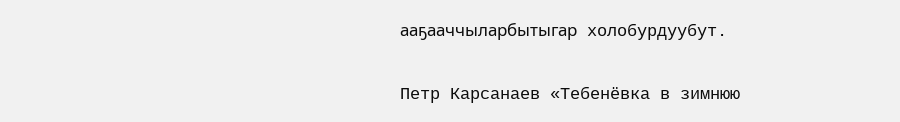ааҕааччыларбытыгар холобурдуубут.

Петр Карсанаев «Тебенёвка в зимнюю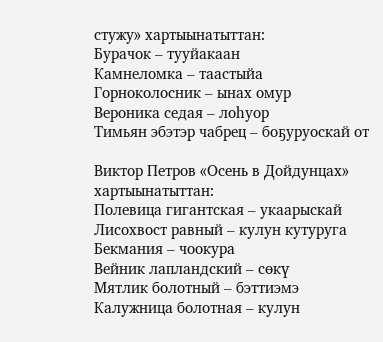стужу» хартыынатыттан:
Бурачок – тууйакаан
Камнеломка – таастыйа
Горноколосник – ынах омур
Вероника седая – лоһуор
Тимьян эбэтэр чабрец – боҕуруоскай от

Виктор Петров «Осень в Дойдунцах» хартыынатыттан:
Полевица гигантская – укаарыскай
Лисохвост равный – кулун кутуруга
Бекмания – чоокура
Вейник лапландский – сөкү
Мятлик болотный – бэттиэмэ
Калужница болотная – кулун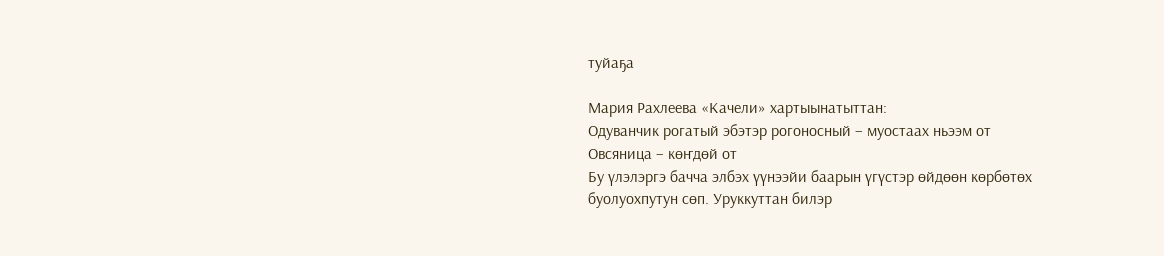туйаҕа

Мария Рахлеева «Качели» хартыынатыттан:
Одуванчик рогатый эбэтэр рогоносный – муостаах ньээм от
Овсяница – көҥдөй от
Бу үлэлэргэ бачча элбэх үүнээйи баарын үгүстэр өйдөөн көрбөтөх буолуохпутун сөп. Уруккуттан билэр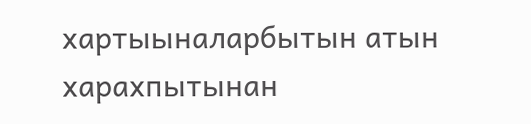хартыыналарбытын атын харахпытынан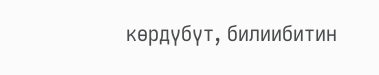көрдүбүт, билиибитин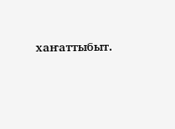хаҥаттыбыт.